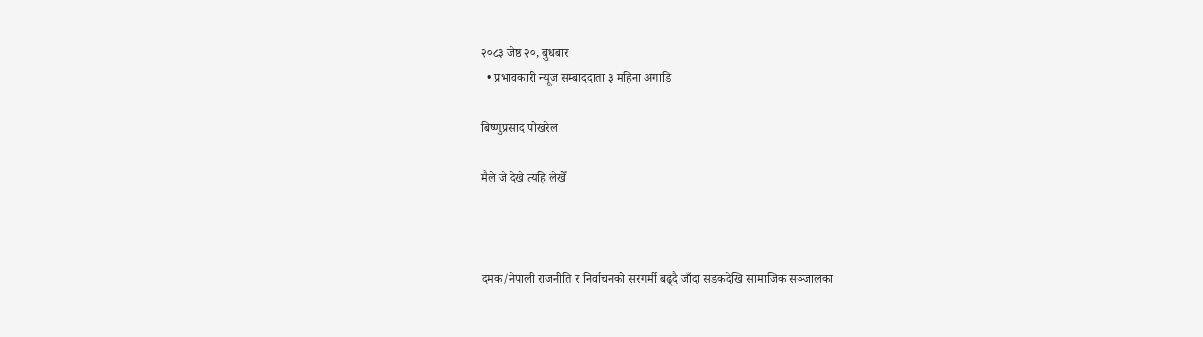२०८३ जेष्ठ २०, बुधबार
  • प्रभावकारी न्यूज सम्बाददाता ३ महिना अगाडि

बिष्णुप्रसाद पोखरेल

मैले जे देखे त्यहि लेखेँ



दमक/नेपाली राजनीति र निर्वाचनको सरगर्मी बढ्दै जाँदा सडकदेखि सामाजिक सञ्जालका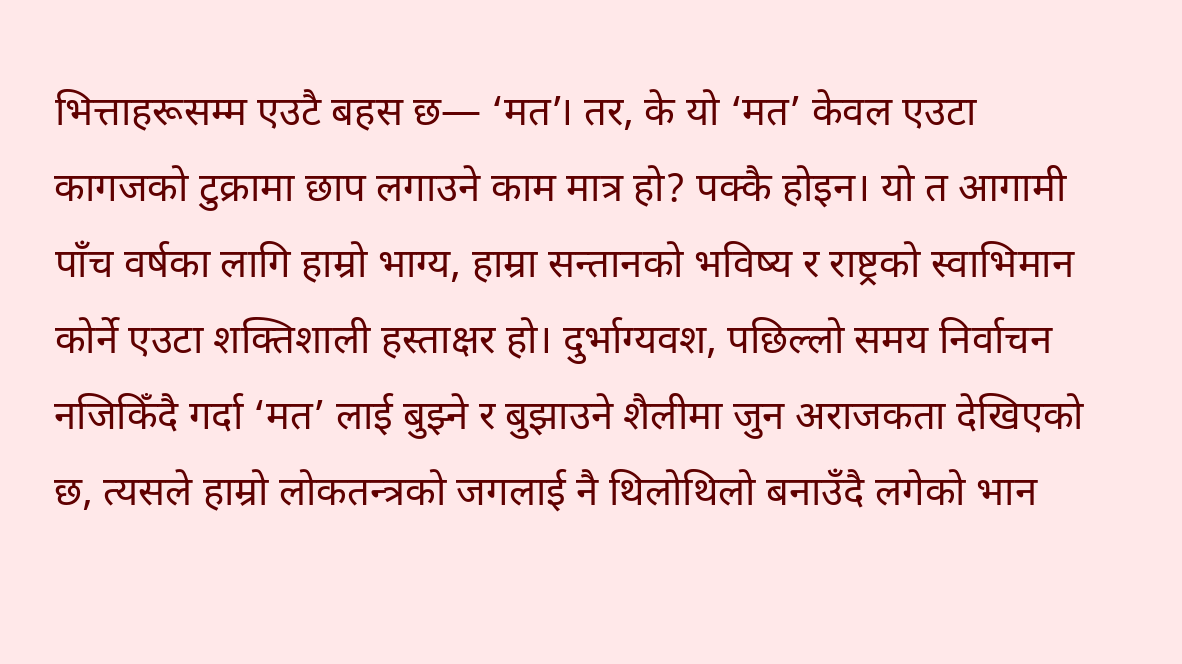भित्ताहरूसम्म एउटै बहस छ— ‘मत’। तर, के यो ‘मत’ केवल एउटा कागजको टुक्रामा छाप लगाउने काम मात्र हो? पक्कै होइन। यो त आगामी पाँच वर्षका लागि हाम्रो भाग्य, हाम्रा सन्तानको भविष्य र राष्ट्रको स्वाभिमान कोर्ने एउटा शक्तिशाली हस्ताक्षर हो। दुर्भाग्यवश, पछिल्लो समय निर्वाचन नजिकिँदै गर्दा ‘मत’ लाई बुझ्ने र बुझाउने शैलीमा जुन अराजकता देखिएको छ, त्यसले हाम्रो लोकतन्त्रको जगलाई नै थिलोथिलो बनाउँदै लगेको भान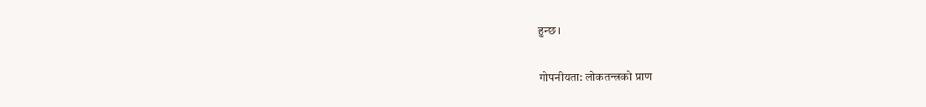हुन्छ।

गोपनीयता: लोकतन्त्रको प्राण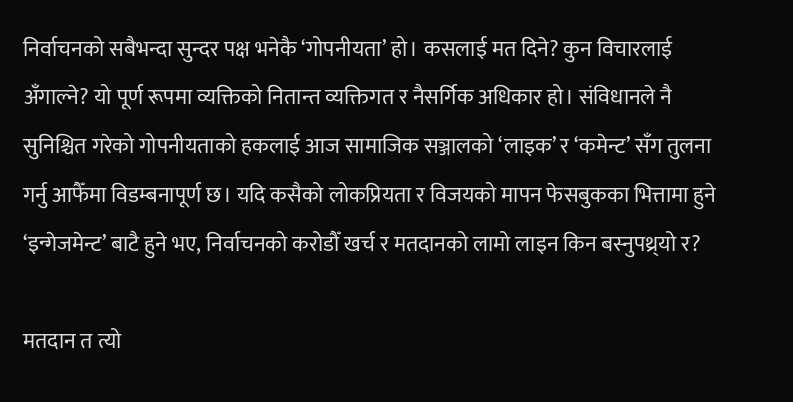निर्वाचनको सबैभन्दा सुन्दर पक्ष भनेकै ‘गोपनीयता’ हो। कसलाई मत दिने? कुन विचारलाई अँगाल्ने? यो पूर्ण रूपमा व्यक्तिको नितान्त व्यक्तिगत र नैसर्गिक अधिकार हो। संविधानले नै सुनिश्चित गरेको गोपनीयताको हकलाई आज सामाजिक सञ्जालको ‘लाइक’ र ‘कमेन्ट’ सँग तुलना गर्नु आफैँमा विडम्बनापूर्ण छ। यदि कसैको लोकप्रियता र विजयको मापन फेसबुकका भित्तामा हुने ‘इन्गेजमेन्ट’ बाटै हुने भए, निर्वाचनको करोडौँ खर्च र मतदानको लामो लाइन किन बस्नुपथ्र्यो र?

मतदान त त्यो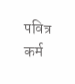पवित्र कर्म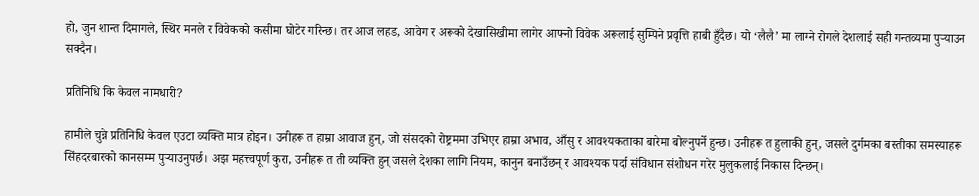हो, जुन शान्त दिमागले, स्थिर मनले र विवेकको कसीमा घोटेर गरिन्छ। तर आज लहड, आवेग र अरूको देखासिखीमा लागेर आफ्नो विवेक अरूलाई सुम्पिने प्रवृत्ति हाबी हुँदैछ। यो ‘लैलै’ मा लाग्ने रोगले देशलाई सही गन्तव्यमा पुर्‍याउन सक्दैन।

प्रतिनिधि कि केवल नामधारी?

हामीले चुन्ने प्रतिनिधि केवल एउटा व्यक्ति मात्र होइन। उनीहरू त हाम्रा आवाज हुन्, जो संसदको रोष्ट्रममा उभिएर हाम्रा अभाव, आँसु र आवश्यकताका बारेमा बोल्नुपर्ने हुन्छ। उनीहरू त हुलाकी हुन्, जसले दुर्गमका बस्तीका समस्याहरू सिंहदरबारको कानसम्म पुर्‍याउनुपर्छ। अझ महत्त्वपूर्ण कुरा, उनीहरू त ती व्यक्ति हुन् जसले देशका लागि नियम, कानुन बनाउँछन् र आवश्यक पर्दा संविधान संशोधन गरेर मुलुकलाई निकास दिन्छन्।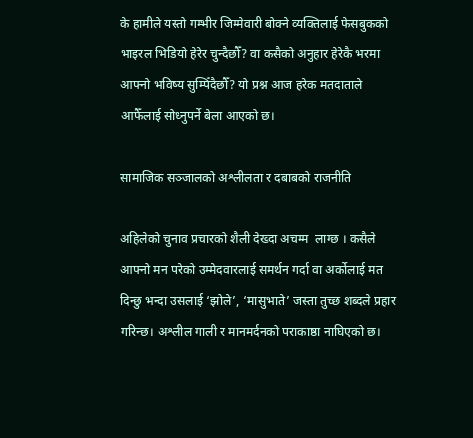के हामीले यस्तो गम्भीर जिम्मेवारी बोक्ने व्यक्तिलाई फेसबुकको भाइरल भिडियो हेरेर चुन्दैछौँ? वा कसैको अनुहार हेरेकै भरमा आफ्नो भविष्य सुम्पिँदैछौँ? यो प्रश्न आज हरेक मतदाताले आफैँलाई सोध्नुपर्ने बेला आएको छ।

सामाजिक सञ्जालको अश्लीलता र दबाबको राजनीति

अहिलेको चुनाव प्रचारको शैली देख्दा अचम्म  लाग्छ । कसैले आफ्नो मन परेको उम्मेदवारलाई समर्थन गर्दा वा अर्कोलाई मत दिन्छु भन्दा उसलाई ‘झोले’, ‘मासुभाते’ जस्ता तुच्छ शब्दले प्रहार गरिन्छ। अश्लील गाली र मानमर्दनको पराकाष्ठा नाघिएको छ।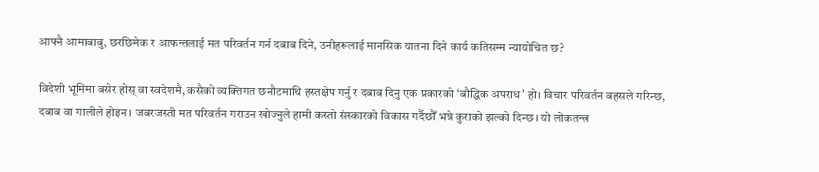आफ्नै आमाबाबु, छरछिमेक र आफन्तलाई मत परिवर्तन गर्न दबाब दिने, उनीहरूलाई मानसिक यातना दिने कार्य कतिसम्म न्यायोचित छ?

विदेशी भूमिमा बसेर होस् वा स्वदेशमै, कसैको व्यक्तिगत छनौटमाथि हस्तक्षेप गर्नु र दबाब दिनु एक प्रकारको ‘बौद्धिक अपराध’ हो। विचार परिवर्तन बहसले गरिन्छ, दबाब वा गालीले होइन। जबरजस्ती मत परिवर्तन गराउन खोज्नुले हामी कस्तो संस्कारको विकास गर्दैछौँ भन्ने कुराको झल्को दिन्छ। यो लोकतन्त्र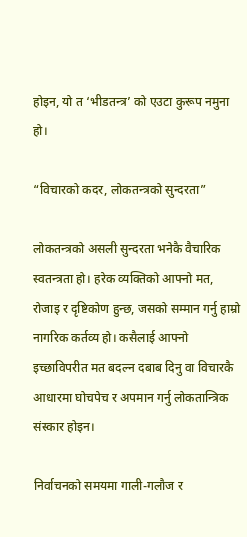होइन, यो त ‘भीडतन्त्र’ को एउटा कुरूप नमुना हो।

“विचारको कदर, लोकतन्त्रको सुन्दरता”

लोकतन्त्रको असली सुन्दरता भनेकै वैचारिक स्वतन्त्रता हो। हरेक व्यक्तिको आफ्नो मत, रोजाइ र दृष्टिकोण हुन्छ, जसको सम्मान गर्नु हाम्रो नागरिक कर्तव्य हो। कसैलाई आफ्नो इच्छाविपरीत मत बदल्न दबाब दिनु वा विचारकै आधारमा घोचपेच र अपमान गर्नु लोकतान्त्रिक संस्कार होइन।

निर्वाचनको समयमा गाली-गलौज र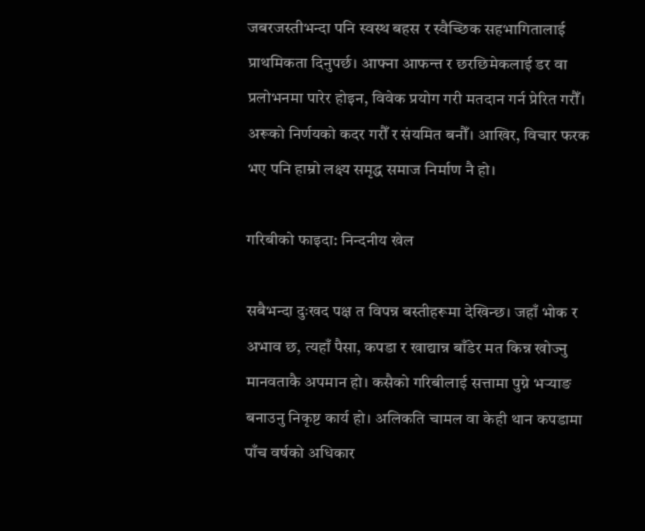जबरजस्तीभन्दा पनि स्वस्थ बहस र स्वैच्छिक सहभागितालाई प्राथमिकता दिनुपर्छ। आफ्ना आफन्त र छरछिमेकलाई डर वा प्रलोभनमा पारेर होइन, विवेक प्रयोग गरी मतदान गर्न प्रेरित गरौँ। अरूको निर्णयको कदर गरौँ र संयमित बनौँ। आखिर, विचार फरक भए पनि हाम्रो लक्ष्य समृद्ध समाज निर्माण नै हो।

गरिबीको फाइदा: निन्दनीय खेल

सबैभन्दा दुःखद पक्ष त विपन्न बस्तीहरूमा देखिन्छ। जहाँ भोक र अभाव छ, त्यहाँ पैसा, कपडा र खाद्यान्न बाँडेर मत किन्न खोज्नु मानवताकै अपमान हो। कसैको गरिबीलाई सत्तामा पुग्ने भर्‍याङ बनाउनु निकृष्ट कार्य हो। अलिकति चामल वा केही थान कपडामा पाँच वर्षको अधिकार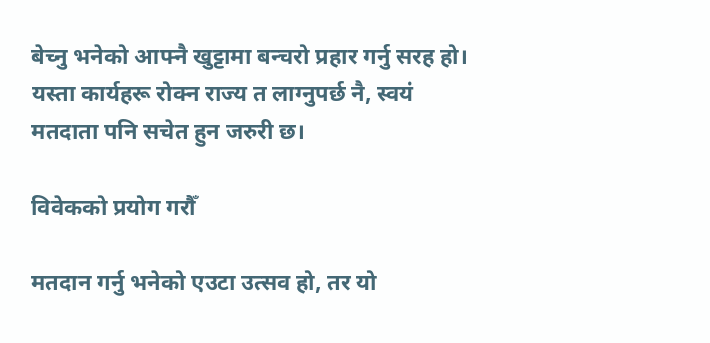बेच्नु भनेको आफ्नै खुट्टामा बन्चरो प्रहार गर्नु सरह हो। यस्ता कार्यहरू रोक्न राज्य त लाग्नुपर्छ नै, स्वयं मतदाता पनि सचेत हुन जरुरी छ।

विवेकको प्रयोग गरौँ

मतदान गर्नु भनेको एउटा उत्सव हो, तर यो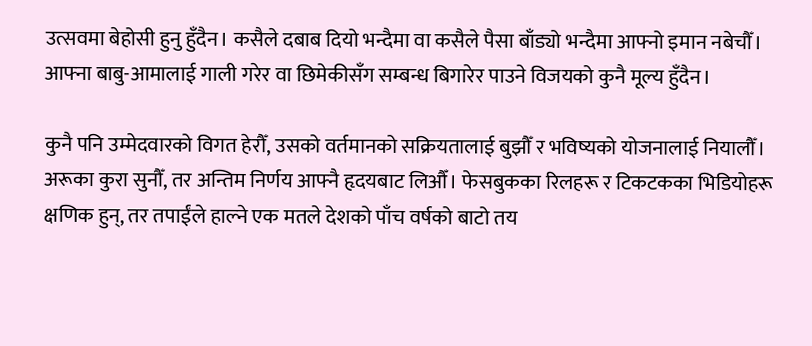उत्सवमा बेहोसी हुनु हुँदैन। कसैले दबाब दियो भन्दैमा वा कसैले पैसा बाँड्यो भन्दैमा आफ्नो इमान नबेचौँ। आफ्ना बाबु-आमालाई गाली गरेर वा छिमेकीसँग सम्बन्ध बिगारेर पाउने विजयको कुनै मूल्य हुँदैन।

कुनै पनि उम्मेदवारको विगत हेरौँ, उसको वर्तमानको सक्रियतालाई बुझौँ र भविष्यको योजनालाई नियालौँ। अरूका कुरा सुनौँ, तर अन्तिम निर्णय आफ्नै हृदयबाट लिऔँ। फेसबुकका रिलहरू र टिकटकका भिडियोहरू क्षणिक हुन्, तर तपाईंले हाल्ने एक मतले देशको पाँच वर्षको बाटो तय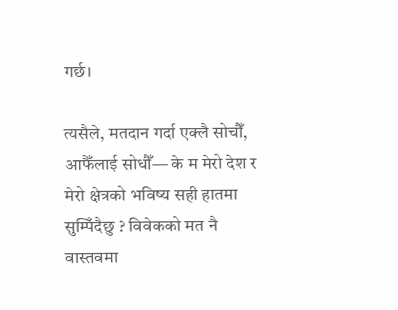गर्छ।

त्यसैले, मतदान गर्दा एक्लै सोचौँ, आफैँलाई सोधौँ— के म मेरो देश र मेरो क्षेत्रको भविष्य सही हातमा सुम्पिँदैछु ? विवेकको मत नै वास्तवमा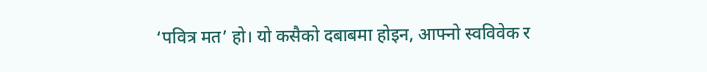‘पवित्र मत’ हो। यो कसैको दबाबमा होइन, आफ्नो स्वविवेक र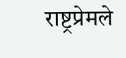राष्ट्रप्रेमले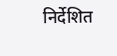निर्देशित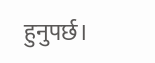हुनुपर्छ।